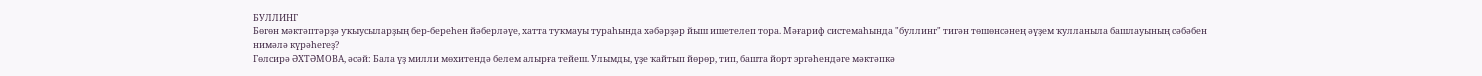БУЛЛИНГ
Бөгөн мәктәптәрҙә уҡыусыларҙың бер-береһен йәберләүе, хатта туҡмауы тураһында хәбәрҙәр йыш ишетелеп тора. Мәғариф системаһында "буллинг" тигән төшөнсәнең әүҙем ҡулланыла башлауының сәбәбен нимәлә күрәһегеҙ?
Гөлсирә ӘХТӘМОВА, әсәй: Бала үҙ милли мөхитендә белем алырға тейеш. Улымды, үҙе ҡайтып йөрөр, тип, башта йорт эргәһендәге мәктәпкә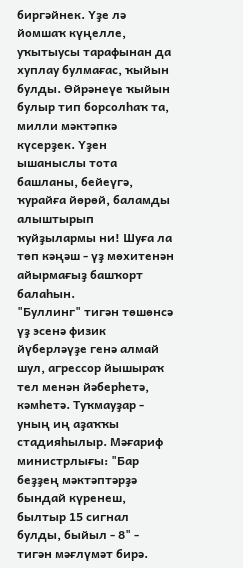биргәйнек. Үҙе лә йомшаҡ күңелле, уҡытыусы тарафынан да хуплау булмағас, ҡыйын булды. Өйрәнеүе ҡыйын булыр тип борсолһаҡ та, милли мәктәпкә күсерҙек. Үҙен ышаныслы тота башланы, бейеүгә, ҡурайға йөрөй, баламды алыштырып ҡуйҙылармы ни! Шуға ла төп кәңәш - үҙ мөхитенән айырмағыҙ башҡорт балаһын.
"Буллинг" тигән төшөнсә үҙ эсенә физик йүберләүҙе генә алмай шул, агрессор йышыраҡ тел менән йәберһетә, кәмһетә. Туҡмауҙар - уның иң аҙаҡҡы стадияһылыр. Мәғариф министрлығы: "Бар беҙҙең мәктәптәрҙә бындай күренеш, былтыр 15 сигнал булды, быйыл - 8" - тигән мәғлүмәт бирә.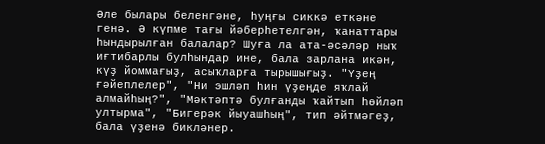Әле былары беленгәне, һуңғы сиккә еткәне генә. Ә күпме тағы йәберһетелгән, ҡанаттары һындырылған балалар? Шуға ла ата-әсәләр ныҡ иғтибарлы булһындар ине, бала зарлана икән, күҙ йоммағыҙ, асыҡларға тырышығыҙ. "Үҙең ғәйеплелер", "Ни эшләп һин үҙеңде яҡлай алмайһың?", "Мәктәптә булғанды ҡайтып һөйләп ултырма", "Бигерәк йыуашһың", тип әйтмәгеҙ, бала үҙенә бикләнер.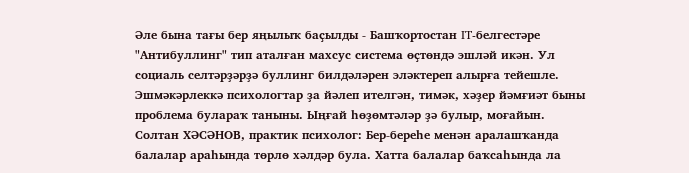Әле бына тағы бер яңылыҡ баҫылды - Башҡортостан IT-белгестәре "Антибуллинг" тип аталған махсус система өҫтөндә эшләй икән. Ул социаль селтәрҙәрҙә буллинг билдәләрен эләктереп алырға тейешле. Эшмәкәрлеккә психологтар ҙа йәлеп ителгән, тимәк, хәҙер йәмғиәт быны проблема булараҡ таныны. Ыңғай һөҙөмтәләр ҙә булыр, моғайын.
Солтан ХӘСӘНОВ, практик психолог: Бер-береһе менән аралашҡанда балалар араһында төрлө хәлдәр була. Хатта балалар баҡсаһында ла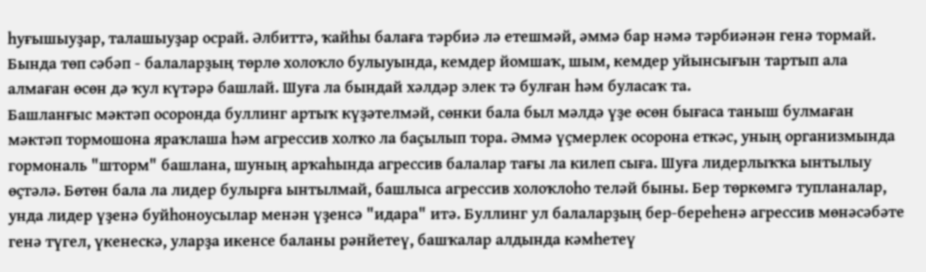һуғышыуҙар, талашыуҙар осрай. Әлбиттә, ҡайһы балаға тәрбиә лә етешмәй, әммә бар нәмә тәрбиәнән генә тормай. Бында төп сәбәп - балаларҙың төрлө холоҡло булыуында, кемдер йомшаҡ, шым, кемдер уйынсығын тартып ала алмаған өсөн дә ҡул күтәрә башлай. Шуға ла бындай хәлдәр элек тә булған һәм буласаҡ та.
Башланғыс мәктәп осоронда буллинг артыҡ күҙәтелмәй, сөнки бала был мәлдә үҙе өсөн бығаса таныш булмаған мәктәп тормошона яраҡлаша һәм агрессив холҡо ла баҫылып тора. Әммә үҫмерлек осорона еткәс, уның организмында гормональ "шторм" башлана, шуның арҡаһында агрессив балалар тағы ла килеп сыға. Шуға лидерлыҡҡа ынтылыу өҫтәлә. Бөтөн бала ла лидер булырға ынтылмай, башлыса агрессив холоҡлоһо теләй быны. Бер төркөмгә тупланалар, унда лидер үҙенә буйһоноусылар менән үҙенсә "идара" итә. Буллинг ул балаларҙың бер-береһенә агрессив мөнәсәбәте генә түгел, үкенескә, уларҙа икенсе баланы рәнйетеү, башҡалар алдында кәмһетеү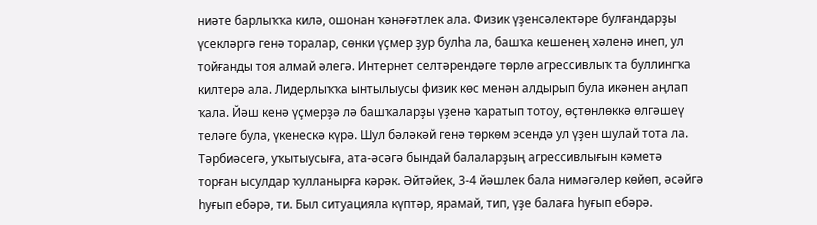ниәте барлыҡҡа килә, ошонан ҡәнәғәтлек ала. Физик үҙенсәлектәре булғандарҙы үсекләргә генә торалар, сөнки үҫмер ҙур булһа ла, башҡа кешенең хәленә инеп, ул тойғанды тоя алмай әлегә. Интернет селтәрендәге төрлө агрессивлыҡ та буллингҡа килтерә ала. Лидерлыҡҡа ынтылыусы физик көс менән алдырып була икәнен аңлап ҡала. Йәш кенә үҫмерҙә лә башҡаларҙы үҙенә ҡаратып тотоу, өҫтөнлөккә өлгәшеү теләге була, үкенескә күрә. Шул бәләкәй генә төркөм эсендә ул үҙен шулай тота ла.
Тәрбиәсегә, уҡытыусыға, ата-әсәгә бындай балаларҙың агрессивлығын кәметә торған ысулдар ҡулланырға кәрәк. Әйтәйек, 3-4 йәшлек бала нимәгәлер көйөп, әсәйгә һуғып ебәрә, ти. Был ситуацияла күптәр, ярамай, тип, үҙе балаға һуғып ебәрә.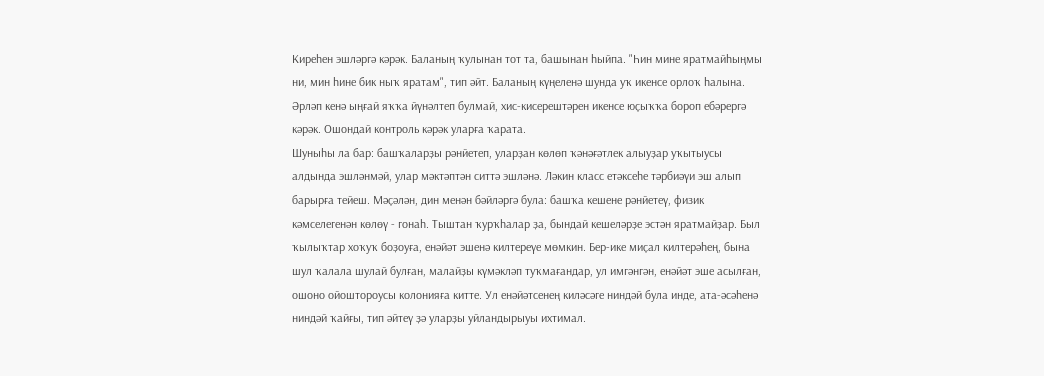Киреһен эшләргә кәрәк. Баланың ҡулынан тот та, башынан һыйпа. "Һин мине яратмайһыңмы ни, мин һине бик ныҡ яратам", тип әйт. Баланың күңеленә шунда уҡ икенсе орлоҡ һалына. Әрләп кенә ыңғай яҡҡа йүнәлтеп булмай, хис-кисерештәрен икенсе юҫыҡҡа бороп ебәрергә кәрәк. Ошондай контроль кәрәк уларға ҡарата.
Шуныһы ла бар: башҡаларҙы рәнйетеп, уларҙан көлөп ҡәнәғәтлек алыуҙар уҡытыусы алдында эшләнмәй, улар мәктәптән ситтә эшләнә. Ләкин класс етәксеһе тәрбиәүи эш алып барырға тейеш. Мәҫәлән, дин менән бәйләргә була: башҡа кешене рәнйетеү, физик кәмселегенән көлөү - гонаһ. Тыштан ҡурҡһалар ҙа, бындай кешеләрҙе эстән яратмайҙар. Был ҡылыҡтар хоҡуҡ боҙоуға, енәйәт эшенә килтереүе мөмкин. Бер-ике миҫал килтерәһең, бына шул ҡалала шулай булған, малайҙы күмәкләп туҡмағандар, ул имгәнгән, енәйәт эше асылған, ошоно ойоштороусы колонияға китте. Ул енәйәтсенең киләсәге ниндәй була инде, ата-әсәһенә ниндәй ҡайғы, тип әйтеү ҙә уларҙы уйландырыуы ихтимал.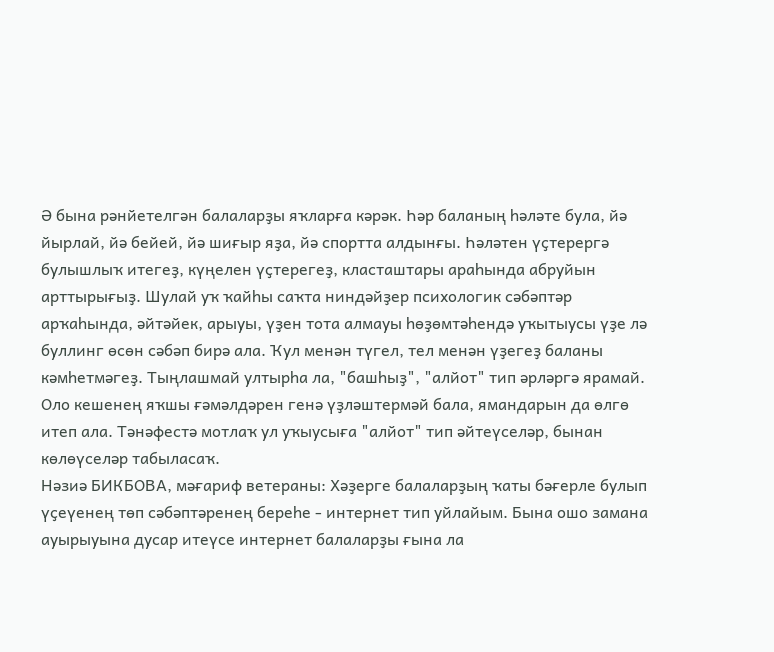Ә бына рәнйетелгән балаларҙы яҡларға кәрәк. Һәр баланың һәләте була, йә йырлай, йә бейей, йә шиғыр яҙа, йә спортта алдынғы. Һәләтен үҫтерергә булышлыҡ итегеҙ, күңелен үҫтерегеҙ, класташтары араһында абруйын арттырығыҙ. Шулай уҡ ҡайһы саҡта ниндәйҙер психологик сәбәптәр арҡаһында, әйтәйек, арыуы, үҙен тота алмауы һөҙөмтәһендә уҡытыусы үҙе лә буллинг өсөн сәбәп бирә ала. Ҡул менән түгел, тел менән үҙегеҙ баланы кәмһетмәгеҙ. Тыңлашмай ултырһа ла, "башһыҙ", "алйот" тип әрләргә ярамай. Оло кешенең яҡшы ғәмәлдәрен генә үҙләштермәй бала, ямандарын да өлгө итеп ала. Тәнәфестә мотлаҡ ул уҡыусыға "алйот" тип әйтеүселәр, бынан көлөүселәр табыласаҡ.
Нәзиә БИКБОВА, мәғариф ветераны: Хәҙерге балаларҙың ҡаты бәғерле булып үҫеүенең төп сәбәптәренең береһе - интернет тип уйлайым. Бына ошо замана ауырыуына дусар итеүсе интернет балаларҙы ғына ла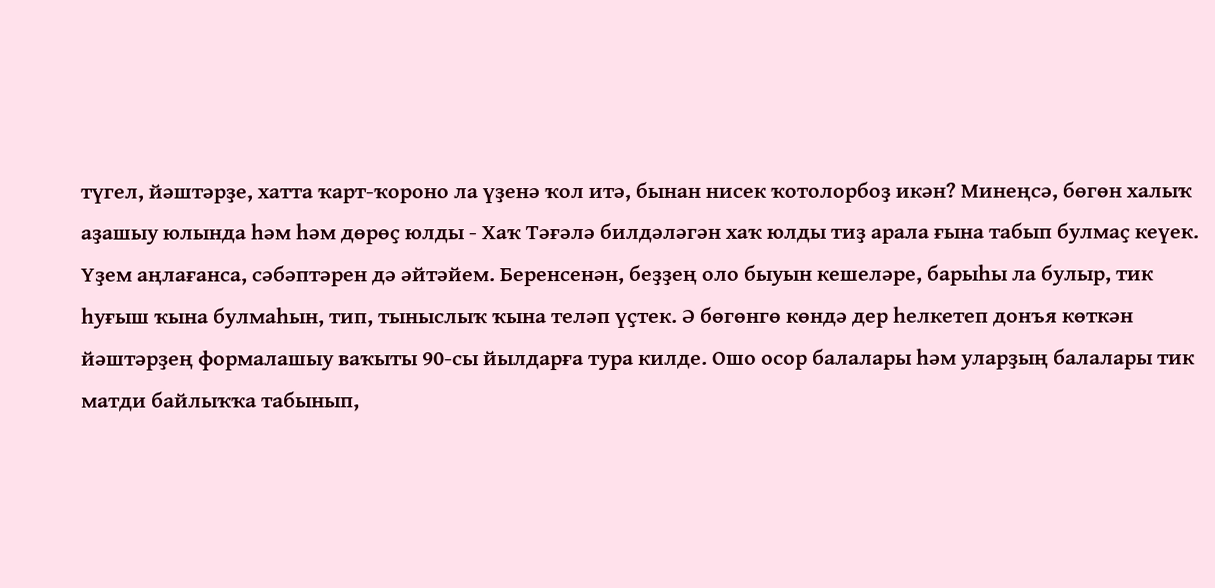түгел, йәштәрҙе, хатта ҡарт-ҡороно ла үҙенә ҡол итә, бынан нисек ҡотолорбоҙ икән? Минеңсә, бөгөн халыҡ аҙашыу юлында һәм һәм дөрөҫ юлды - Хаҡ Тәғәлә билдәләгән хаҡ юлды тиҙ арала ғына табып булмаҫ кеүек.
Үҙем аңлағанса, сәбәптәрен дә әйтәйем. Беренсенән, беҙҙең оло быуын кешеләре, барыһы ла булыр, тик һуғыш ҡына булмаһын, тип, тыныслыҡ ҡына теләп үҫтек. Ә бөгөнгө көндә дер һелкетеп донъя көткән йәштәрҙең формалашыу ваҡыты 90-сы йылдарға тура килде. Ошо осор балалары һәм уларҙың балалары тик матди байлыҡҡа табынып,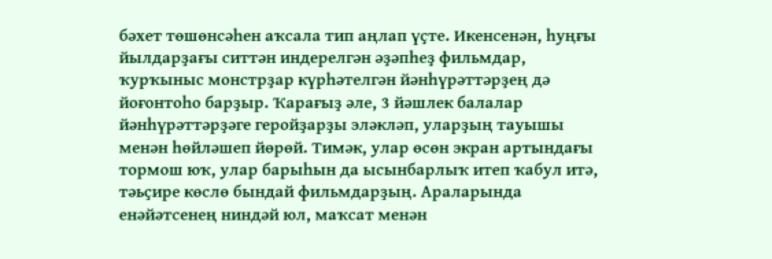бәхет төшөнсәһен аҡсала тип аңлап үҫте. Икенсенән, һуңғы йылдарҙағы ситтән индерелгән әҙәпһеҙ фильмдар, ҡурҡыныс монстрҙар күрһәтелгән йәнһүрәттәрҙең дә йоғонтоһо барҙыр. Ҡарағыҙ әле, 3 йәшлек балалар йәнһүрәттәрҙәге геройҙарҙы эләкләп, уларҙың тауышы менән һөйләшеп йөрөй. Тимәк, улар өсөн экран артындағы тормош юҡ, улар барыһын да ысынбарлыҡ итеп ҡабул итә, тәьҫире көслө бындай фильмдарҙың. Араларында енәйәтсенең ниндәй юл, маҡсат менән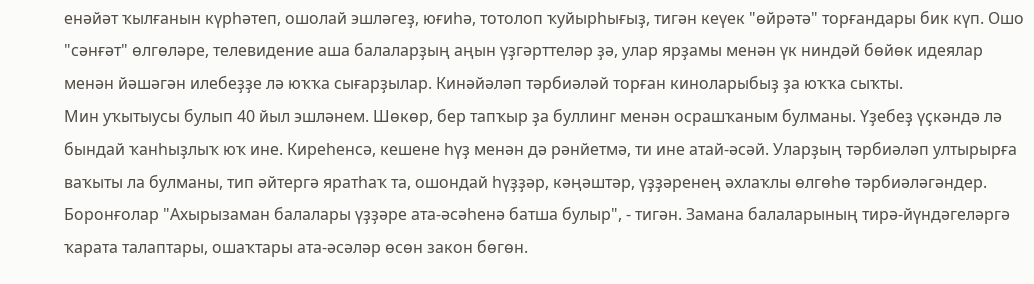енәйәт ҡылғанын күрһәтеп, ошолай эшләгеҙ, юғиһә, тотолоп ҡуйырһығыҙ, тигән кеүек "өйрәтә" торғандары бик күп. Ошо "сәнғәт" өлгөләре, телевидение аша балаларҙың аңын үҙгәрттеләр ҙә, улар ярҙамы менән үк ниндәй бөйөк идеялар менән йәшәгән илебеҙҙе лә юҡҡа сығарҙылар. Кинәйәләп тәрбиәләй торған киноларыбыҙ ҙа юҡҡа сыҡты.
Мин уҡытыусы булып 40 йыл эшләнем. Шөкөр, бер тапҡыр ҙа буллинг менән осрашҡаным булманы. Үҙебеҙ үҫкәндә лә бындай ҡанһыҙлыҡ юҡ ине. Киреһенсә, кешене һүҙ менән дә рәнйетмә, ти ине атай-әсәй. Уларҙың тәрбиәләп ултырырға ваҡыты ла булманы, тип әйтергә яратһаҡ та, ошондай һүҙҙәр, кәңәштәр, үҙҙәренең әхлаҡлы өлгөһө тәрбиәләгәндер. Боронғолар "Ахырызаман балалары үҙҙәре ата-әсәһенә батша булыр", - тигән. Замана балаларының тирә-йүндәгеләргә ҡарата талаптары, ошаҡтары ата-әсәләр өсөн закон бөгөн.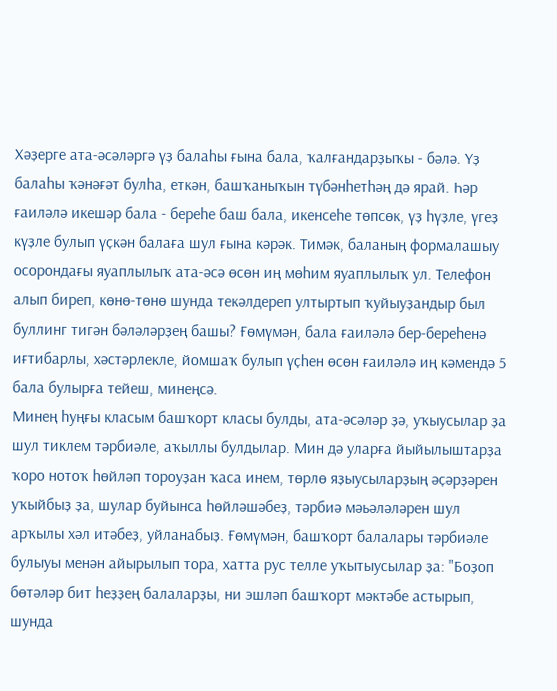Хәҙерге ата-әсәләргә үҙ балаһы ғына бала, ҡалғандарҙыҡы - бәлә. Үҙ балаһы ҡәнәғәт булһа, еткән, башҡаныҡын түбәнһетһәң дә ярай. Һәр ғаиләлә икешәр бала - береһе баш бала, икенсеһе төпсөк, үҙ һүҙле, үгеҙ күҙле булып үҫкән балаға шул ғына кәрәк. Тимәк, баланың формалашыу осорондағы яуаплылыҡ ата-әсә өсөн иң мөһим яуаплылыҡ ул. Телефон алып биреп, көнө-төнө шунда текәлдереп ултыртып ҡуйыуҙандыр был буллинг тигән бәләләрҙең башы? Ғөмүмән, бала ғаиләлә бер-береһенә иғтибарлы, хәстәрлекле, йомшаҡ булып үҫһен өсөн ғаиләлә иң кәмендә 5 бала булырға тейеш, минеңсә.
Минең һуңғы класым башҡорт класы булды, ата-әсәләр ҙә, уҡыусылар ҙа шул тиклем тәрбиәле, аҡыллы булдылар. Мин дә уларға йыйылыштарҙа ҡоро нотоҡ һөйләп тороуҙан ҡаса инем, төрлө яҙыусыларҙың әҫәрҙәрен уҡыйбыҙ ҙа, шулар буйынса һөйләшәбеҙ, тәрбиә мәьәләләрен шул арҡылы хәл итәбеҙ, уйланабыҙ. Ғөмүмән, башҡорт балалары тәрбиәле булыуы менән айырылып тора, хатта рус телле уҡытыусылар ҙа: "Боҙоп бөтәләр бит һеҙҙең балаларҙы, ни эшләп башҡорт мәктәбе астырып, шунда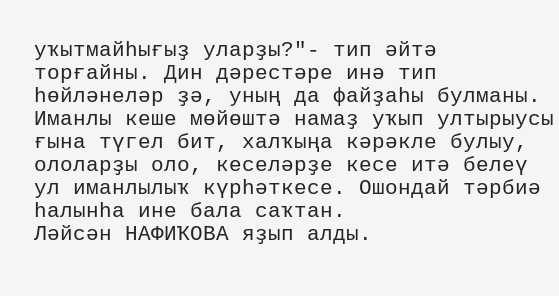уҡытмайһығыҙ уларҙы?"- тип әйтә торғайны. Дин дәрестәре инә тип һөйләнеләр ҙә, уның да файҙаһы булманы. Иманлы кеше мөйөштә намаҙ уҡып ултырыусы ғына түгел бит, халҡыңа кәрәкле булыу, ололарҙы оло, кеселәрҙе кесе итә белеү ул иманлылыҡ күрһәткесе. Ошондай тәрбиә һалынһа ине бала саҡтан.
Ләйсән НАФИҠОВА яҙып алды.